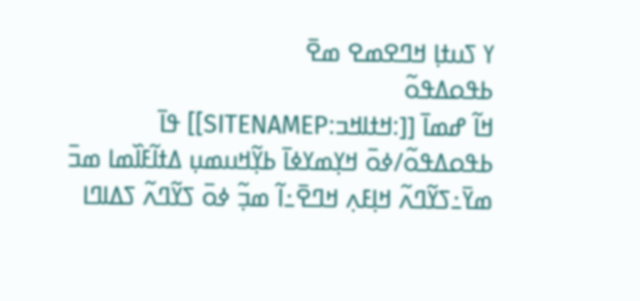ߌ ߖߎߙߊ߲ ߞߣߐߘߐ ߘߐ߫
ߕߟߋߡߟߋ߬
ߞߊ߬ ߝߘߊ߫ [[:ߞߙߊߞߏ:SITENAMEP]] ߟߊ߫
ߕߟߋߡߟߋ߬/ߦߋ߫ ߞߌ߲ߘߌߦߊ߫ ߕߌ߲߬ߞߎߘߎ߲ ߡߙߊ߬ߓߊ߰ߘߊ ߘߏ߫ ߘߌ߫߸ߖߌ߬ߣߍ߬ ߞߊ߲ߓߍ߲ ߞߣߐ߫߸ߊ߬ ߘߏ߲߬ ߦߋ߫ ߖߌ߬ߣߍ߬ ߖߡߊߣߊ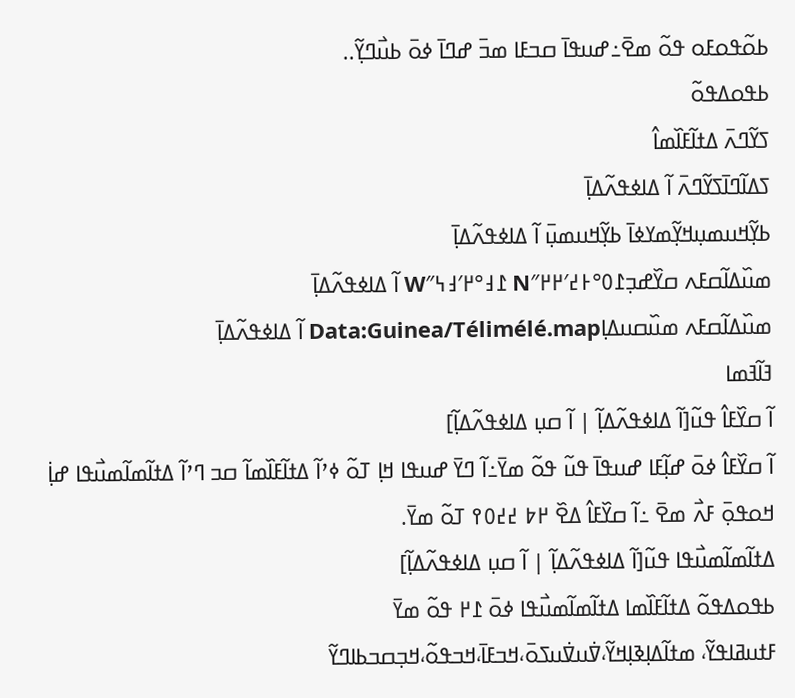ߕߋ߬ߟߋߓߋ ߟߋ߬ ߘߐ߫߸ߝߎߟߊ߫ ߛߏߓߊ ߘߏ߫ ߝߣߊ߫ ߦߋ߫ ߕߎ߯ߣߌ߲߬..
ߕߟߋߡߟߋ߬
ߖߌ߬ߣߍ߫ ߡߙߊ߬ߓߊ߰ߘߊ߮
ߖߡߊ߬ߣߊ߫ߖߌ߬ߣߍ߫ ߊ߬ ߡߊߦߟߍ߬ߡߊ߲߫
ߕߌ߲߬ߞߎߘߎ߲ߞߌ߲߬ߘߌߦߊ߫ ߕߌ߲߬ߞߎߘߎ߲߫ ߊ߬ ߡߊߦߟߍ߬ߡߊ߲߫
ߘߎ߰ߡߊ߬ߛߓߍ ߛߌ߰ߝߏ߲߁߀°߅߄′߂߂″N ߁߃°߂′߃߆″W ߊ߬ ߡߊߦߟߍ߬ߡߊ߲߫
ߘߎ߰ߡߊ߬ߛߓߍ ߘߎ߰ߛߎߡߊ߲Data:Guinea/Télimélé.map ߊ߬ ߡߊߦߟߍ߬ߡߊ߲߫
ߔߊ߬ߔߘߊ
ߊ߬ ߛߌ߰ߓߊ߮ ߟߎ߬[ߊ߬ ߡߊߦߟߍ߬ߡߊ߲߬ | ߊ߬ ߛߎ߲ ߡߊߦߟߍ߬ߡߊ߲߬]
ߊ߬ ߛߌ߰ߓߊ߮ ߦߋ߫ ߝߊ߲߬ߓߊ ߝߎߟߊ߫ ߟߎ߬ ߟߋ߬ ߘߌ߫߸ߊ߬ ߣߌ߫ ߝߎߟߊ ߞߊ߲ ߠߋ߬ ߦߴߊ߬ ߡߙߊ߬ߓߊ߰ߘߊ߬ ߛߏ ߣߴߊ߬ ߡߙߊ߬ߘߊ߬ߘߎ߯ߟߊ ߝߊ߲߭ ߞߋߟߋ߲߫ ߓߍ߯ ߘߐ߫ ߸ߊ߬ ߛߌ߰ߓߊ߮ ߡߐ߰ ߂߈ ߄߄߀߉ ߠߋ߬ ߘߌ߫.
ߡߙߊ߬ߘߊ߬ߘߎ߯ߟߊ ߟߎ߬[ߊ߬ ߡߊߦߟߍ߬ߡߊ߲߬ | ߊ߬ ߛߎ߲ ߡߊߦߟߍ߬ߡߊ߲߬]
ߕߟߋߡߟߋ߬ ߡߙߊ߬ߓߊ߰ߘߊ ߡߙߊ߬ߘߊ߬ߘߎ߯ߟߊ ߦߋ߫ ߁߂ ߟߋ߬ ߘߌ߫
ߓߙߎߥߊߟߌ߬، ߘߙߊ߬ߡߊ߲ߢߊ߲ߞߌ߬،ߜ߭ߎߜ߭ߎߖߋ߫،ߞߏߓߊ߫،ߞߏߟߋ߬،ߞߏ߲ߛߏߕߊߣߌ߬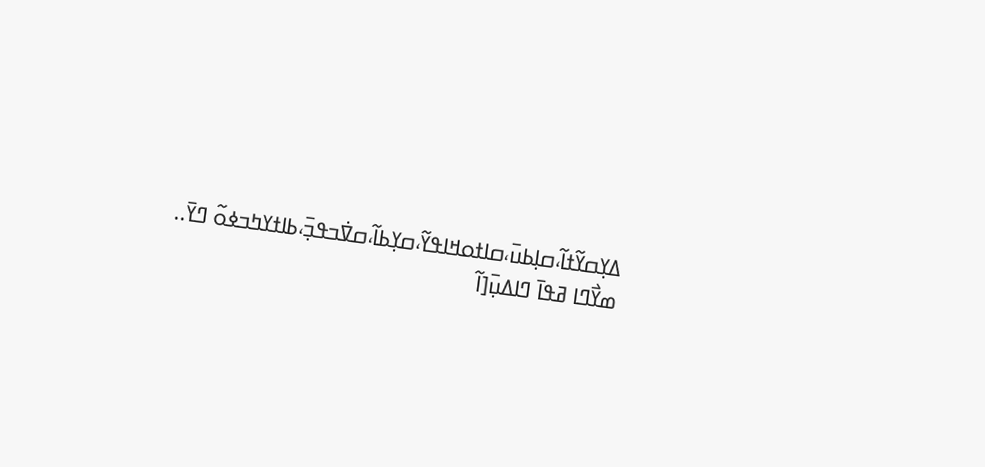ߡߌ߲ߛߌ߬ߙߊ߬،ߛߊ߲ߕߎ߫،ߛߊߙߋߞߊߟߌ߬،ߛߌ߲ߕߊ߬،ߛߜ߭ߏߟߏ߲߫،ߕߊߙߌߤߏߦߋ߬ ߣߌ߫..
ߘߌ߯ߣߊ ߥߟߊ߫ ߣߊߡߎ߲߫[ߊ߬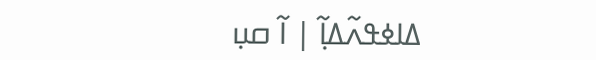ߡߊߦߟߍ߬ߡߊ߲߬ | ߊ߬ ߛߎ߲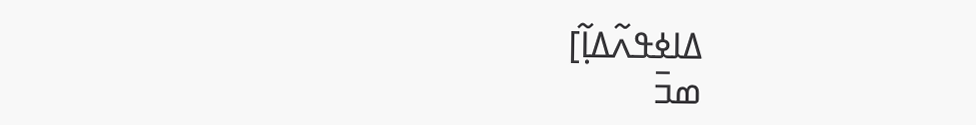ߡߊߦߟߍ߬ߡߊ߲߬]
ߘߏ߫